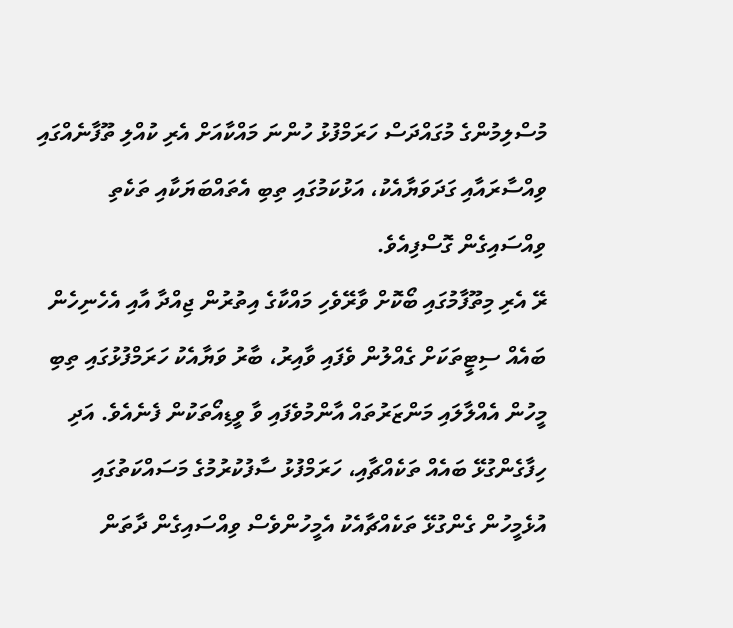މުސްލިމުންގެ މުގައްދަސް ހަރަމްފުޅު ހުންނަ މައްކާއަށް އެރި ކުއްލި ތޫފާނެއްގައި ވިއްސާރައާއި ގަދަވަޔާއެކު، އަޅުކަމުގައި ތިބި އެތައްބަޔަކާއި ތަކެތި ވިއްސައިގެން ގޮސްފިއެވެ.
ރޭ އެރި މިތޫފާމުގައި ބޯކޮށް ވާރޭވެހި މައްކާގެ އިތުރުން ޖިއްދާ އާއި އެހެނިހެން ބައެއް ސިޓީތަކަށް ގެއްލުން ވެފައި ވާއިރު، ބާރު ވަޔާއެކު ހަރަމްފުޅުގައި ތިބި މީހުން އެއްލާލައި މަންޒަރުތައް އާންމުވެފައި ވާ ވީޑިއޯތަކުން ފެނެއެވެ. އަދި ހިފާގެންގުޅޭ ބައެއް ތަކެއްޗާއި، ހަރަމްފުޅު ސާފުކުރުމުގެ މަސައްކަތުގައި އުޅެމީހުން ގެންގުޅޭ ތަކެއްޗާއެކު އެމީހުންވެސް ވިއްސައިގެން ދާތަން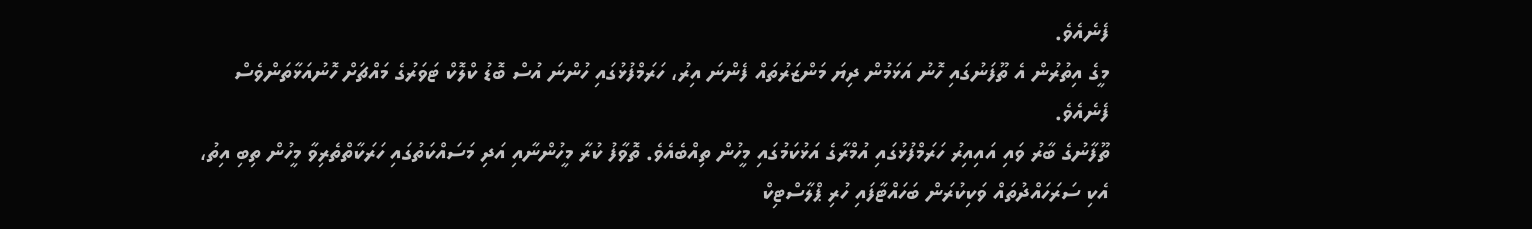ފެނެއެވެ.
މީގެ އިތުރުން އެ ތޫފަނުގައި ހޮނު އަޅަމުން ދިޔަ މަންޒަރުތައް ފެންނަ އިރު، ހަރަމްފުޅުގައި ހުންނަ އުސް ބޮޑު ކްލޮކް ޓަވަރުގެ މައްޗަށް ހޮނުއަޅާތަންވެސް ފެނެއެވެ.
ތޫފާނުގެ ބާރު ވައި އައިއިރު ހަރަމްފުޅުގައި އުމްރާގެ އަޅުކަމުގައި މީހުން ތިއްބެއެވެ. ތޮވާފު ކުރާ މީހުންނާއި އަދި މަސައްކަތުގައި ހަރަކާތްތެރިވާ މީހުން ތިބި އިތު، އެކި ސަރަހައްދުތައް ވަކިކުރަން ބަހައްޓާފައި ހުރި ޕްލާސްޓިކް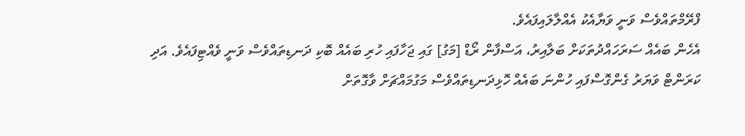ފްރޭމްތައްވެސް ވަނީ ވަޔާއެކު އެއްލާލައިފައެވެ.
އެހެން ބައެއް ސަރަހައްދުތަކަށް ބަލާއިރު، އަސްފާން ރޯޑް [މަގު] ގައި ޖަހާފައި ހުރި ބައެއް ބޮކި ދަނޑިތައްވެސް ވަނީ ވެއްޓިފައެވެ. އަދި ކަރަންޓް ވަޔަރު ގެންގޮސްފައި ހުންނަ ބައެއް ހޮޅިދަނޑިތައްވެސް މަގުމައްޗަށް ވާގޮތަށް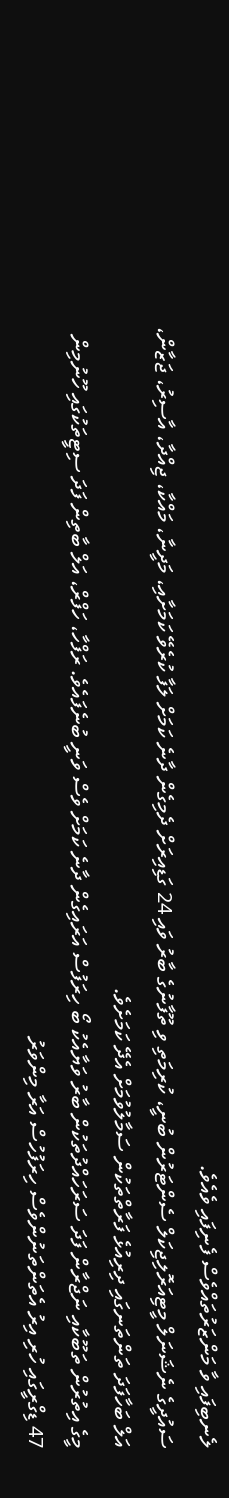ލެނބިފައި ވާ މަންޒަރުތައްވެސް ފެނިފައި ވެއެވެ.
ސައުދީގެ ނެޝަނަލް މީޓިއަރޮލިޖިކަލް ސެންޓަރުން ބުނީ، ކުރިމަތި ވި ތޫފާނުގެ ބާރު ވައި 24 ގަޑިއިރަށް ދެމިގެން ދާނެ ކަމަށް ލަފާ ކުރެވޭ ކަމަށާއި، މަދީނާ، މައްކާ، ޖިއްދާ، އާސިރު، ޖަޒާން، އަލް ބަހާފަދަ ތަންތަނގައި ދިރިއުޅެ ފަރާތްތަކުން ސަމާލުވުމަށް އެދޭ ކަމަށެވެ.
މީގެ އިތުރުން ތަބޫކާއި ނަޖްރާން ފަދަ ސަރަހައްދުތަކުން ބާރު ވަޔާއެކު ބޯ ހިރަފުސް އަރައިގެން ދާނެ ކަމަށް ވެސް ވަނީ ބުނެފައެވެ. ރަފްހާ، ހަފްރް، އަލް ބާތިން ފަދަ ސިޓީތަކުގައި ހޫނުމިން 47 ޑިގްރީގައި ހުރި އިރު އެތަންތަނުންވެސް ހިރަފުހުސް އަރާ މިންވަރު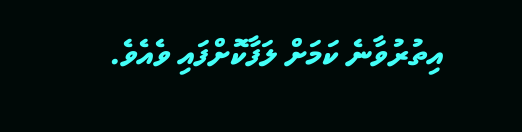އިތުރުވާނެ ކަމަށް ލަފާކޮށްފައި ވެއެވެ.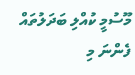މޫސުމީ ކުއްލި ބަދަލުތައް ފެންނަ މި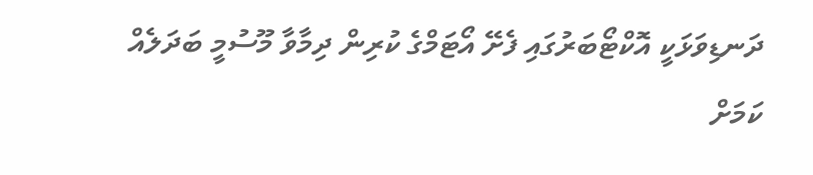ދަނޑިވަޅަކީ އޮކްޓޯބަރުގައި ފެށޭ އޯޓަމްގެ ކުރިން ދިމާވާ މޫސުމީ ބަދަލެއް ކަމަށް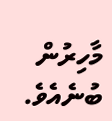މާހިރުން ބުނެއެވެ.